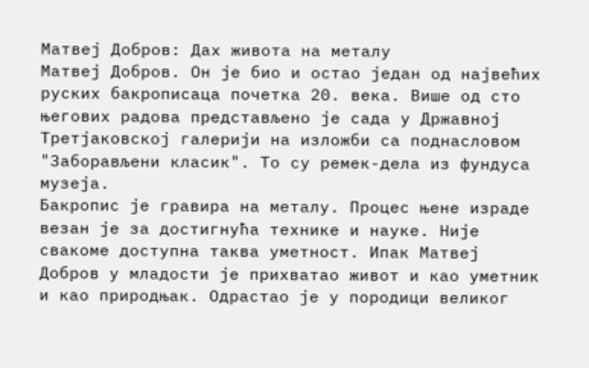Матвеј Добров: Дах живота на металу
Матвеј Добров. Он је био и остао један од највећих руских бакрописаца почетка 20. века. Више од сто његових радова представљено је сада у Државној Третјаковској галерији на изложби са поднасловом "Заборављени класик". То су ремек-дела из фундуса музеја.
Бакропис је гравира на металу. Процес њене израде везан је за достигнућа технике и науке. Није свакоме доступна таква уметност. Ипак Матвеј Добров у младости је прихватао живот и као уметник и као природњак. Одрастао је у породици великог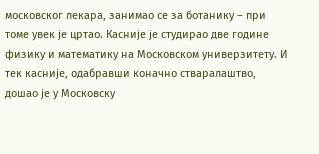московског лекара, занимао се за ботанику – при томе увек је цртао. Касније је студирао две године физику и математику на Московском универзитету. И тек касније, одабравши коначно стваралаштво, дошао је у Московску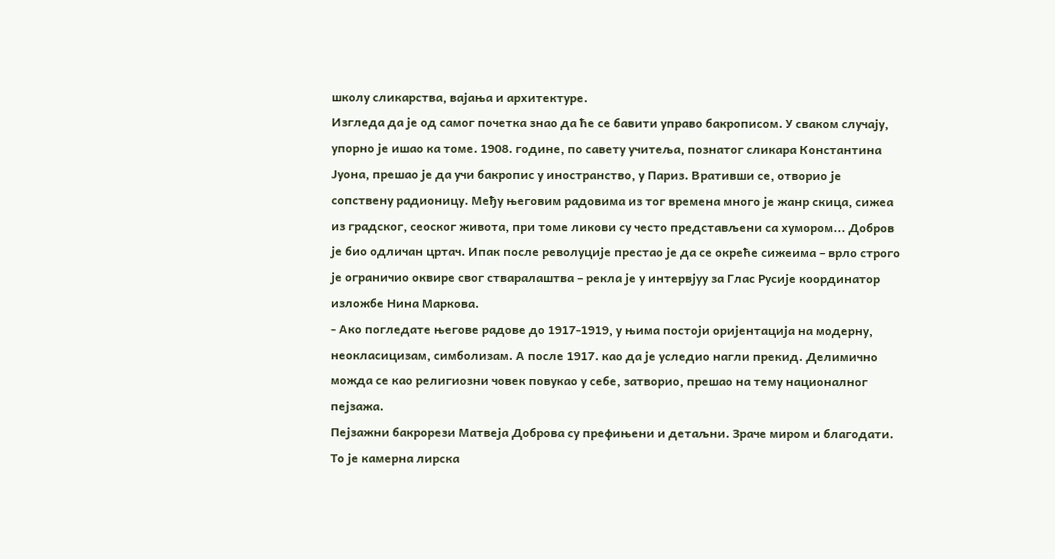школу сликарства, вајања и архитектуре.
Изгледа да је од самог почетка знао да ће се бавити управо бакрописом. У сваком случају, упорно је ишао ка томе. 1908. године, по савету учитеља, познатог сликара Константина Јуона, прешао је да учи бакропис у иностранство, у Париз. Вративши се, отворио је сопствену радионицу. Међу његовим радовима из тог времена много је жанр скица, сижеа из градског, сеоског живота, при томе ликови су често представљени са хумором... Добров је био одличан цртач. Ипак после револуције престао је да се окреће сижеима – врло строго је ограничио оквире свог стваралаштва – рекла је у интервјуу за Глас Русије координатор изложбе Нина Маркова.
- Ако погледате његове радове до 1917-1919, у њима постоји оријентација на модерну, неокласицизам, симболизам. А после 1917. као да је уследио нагли прекид. Делимично можда се као религиозни човек повукао у себе, затворио, прешао на тему националног пејзажа.
Пејзажни бакрорези Матвеја Доброва су префињени и детаљни. Зраче миром и благодати. То је камерна лирска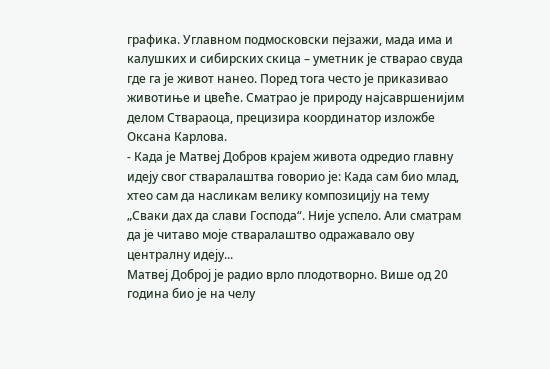графика. Углавном подмосковски пејзажи, мада има и калушких и сибирских скица – уметник је стварао свуда где га је живот нанео. Поред тога често је приказивао животиње и цвеће. Сматрао је природу најсавршенијим делом Ствараоца, прецизира координатор изложбе Оксана Карлова.
- Када је Матвеј Добров крајем живота одредио главну идеју свог стваралаштва говорио је: Када сам био млад, хтео сам да насликам велику композицију на тему „Сваки дах да слави Господа“. Није успело. Али сматрам да је читаво моје стваралаштво одражавало ову централну идеју...
Матвеј Доброј је радио врло плодотворно. Више од 20 година био је на челу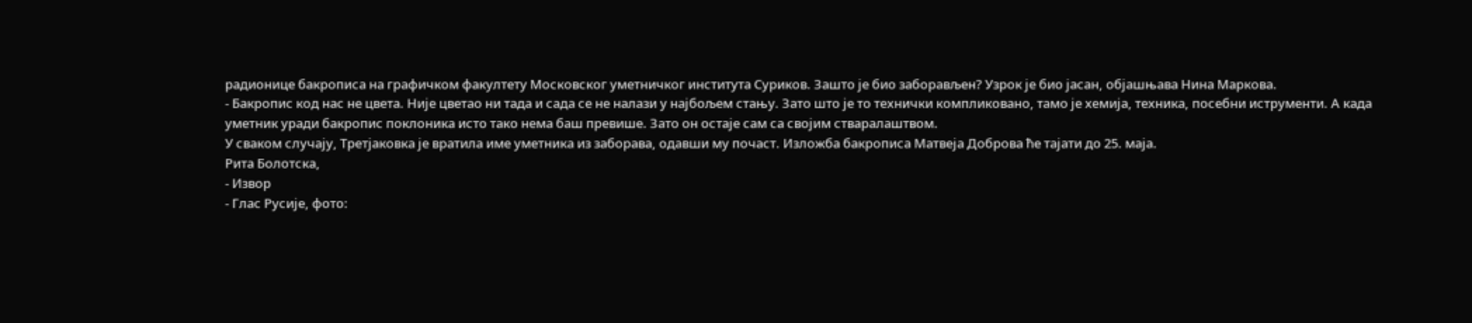радионице бакрописа на графичком факултету Московског уметничког института Суриков. Зашто је био заборављен? Узрок је био јасан, објашњава Нина Маркова.
- Бакропис код нас не цвета. Није цветао ни тада и сада се не налази у најбољем стању. Зато што је то технички компликовано, тамо је хемија, техника, посебни иструменти. А када уметник уради бакропис поклоника исто тако нема баш превише. Зато он остаје сам са својим стваралаштвом.
У сваком случају, Третјаковка је вратила име уметника из заборава, одавши му почаст. Изложба бакрописа Матвеја Доброва ће тајати до 25. маја.
Рита Болотска,
- Извор
- Глас Русије, фото: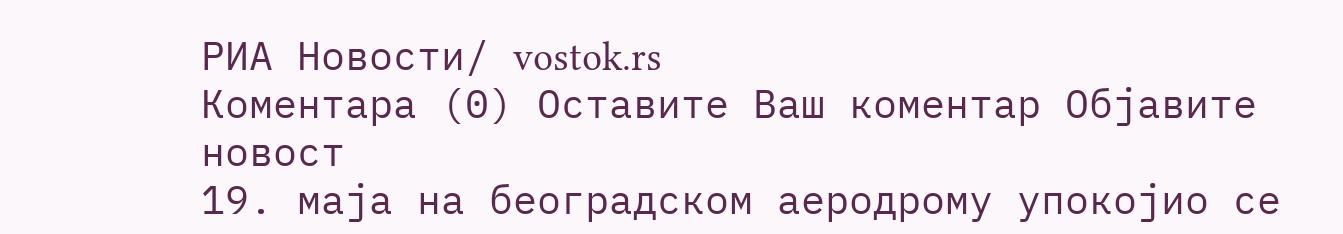РИА Новости/ vostok.rs
Коментара (0) Оставите Ваш коментар Објавите новост
19. маја на београдском аеродрому упокојио се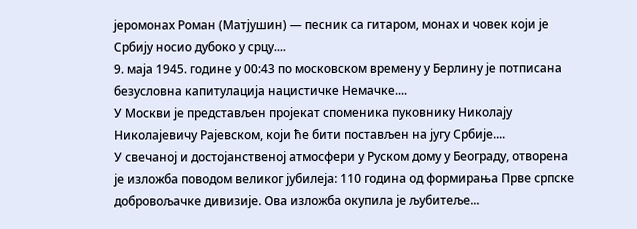јеромонах Роман (Матјушин) — песник са гитаром, монах и човек који је Србију носио дубоко у срцу....
9. маја 1945. године у 00:43 по московском времену у Берлину је потписана безусловна капитулација нацистичке Немачке....
У Москви је представљен пројекат споменика пуковнику Николају Николајевичу Рајевском, који ће бити постављен на југу Србије....
У свечаној и достојанственој атмосфери у Руском дому у Београду, отворена је изложба поводом великог јубилеја: 110 година од формирања Прве српске добровољачке дивизије. Ова изложба окупила је љубитеље...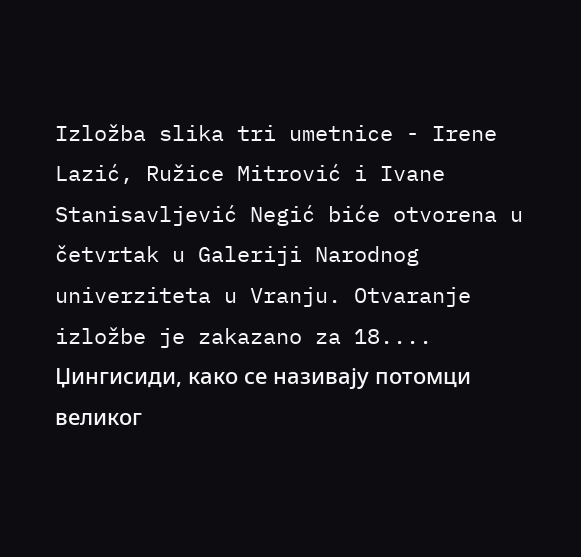Izložba slika tri umetnice - Irene Lazić, Ružice Mitrović i Ivane Stanisavljević Negić biće otvorena u četvrtak u Galeriji Narodnog univerziteta u Vranju. Otvaranje izložbe je zakazano za 18....
Џингисиди, како се називају потомци великог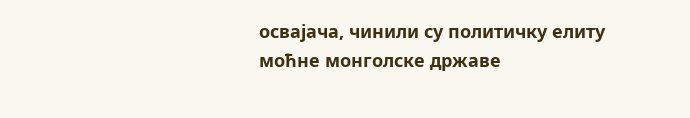освајача, чинили су политичку елиту моћне монголске државе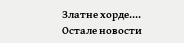Златне хорде....
Остале новости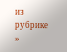из рубрике »